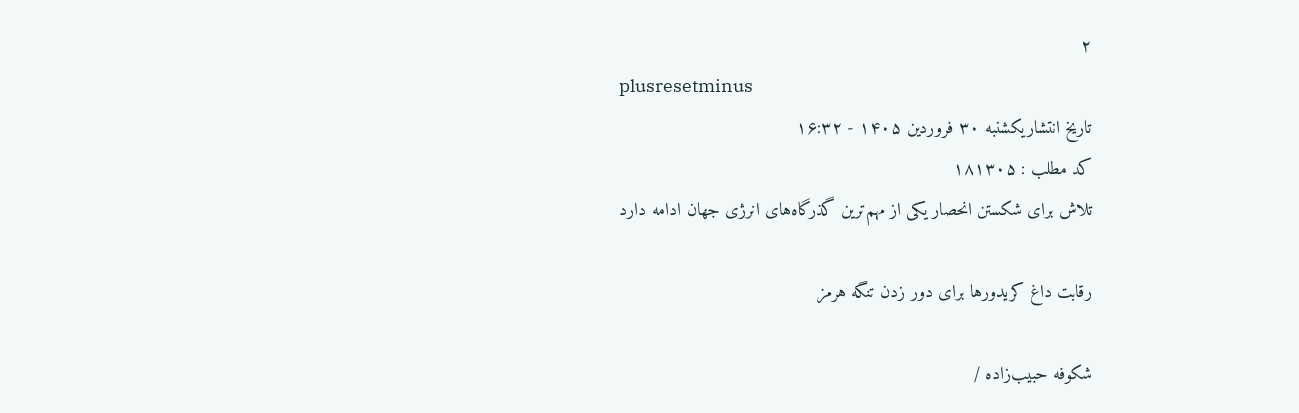۲
plusresetminus
تاریخ انتشاريکشنبه ۳۰ فروردين ۱۴۰۵ - ۱۶:۳۲
کد مطلب : ۱۸۱۳۰۵
تلاش برای شکستن انحصار یکی از مهم‌ترین گذرگاه‌های انرژی جهان ادامه دارد

رقابت داغ کریدورها برای دور زدن تنگه هرمز

شکوفه حبیب‌زاده /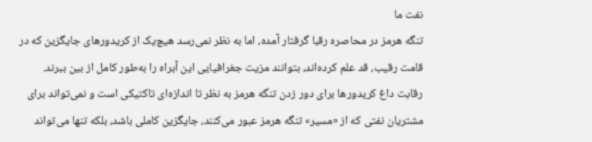نفت ما
تنگه هرمز در محاصره رقبا گرفتار آمده، اما به نظر نمی‌رسد هیچ‌یک از کریدورهای جایگزین که در قامت رقیب، قد علم کرده‌اند، بتوانند مزیت جغرافیایی این آبراه را به‌طور کامل از بین ببرند. رقابت داغ کریدورها برای دور زدن تنگه هرمز به نظر تا اندازه‌ای تاکتیکی است و نمی‌تواند برای مشتریان نفتی که از «مسیر» تنگه هرمز عبور می‌کنند، جایگزین کاملی باشد، بلکه تنها می‌تواند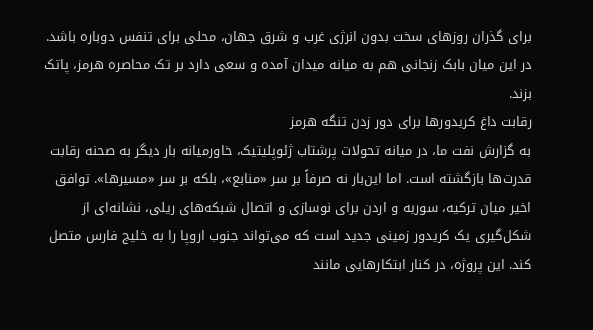برای گذران روزهای سخت بدون انرژی غرب و شرق جهان، محلی برای تنفس دوباره باشد. در این میان بابک زنجانی هم به میانه میدان آمده و سعی دارد بر تک محاصره هرمز، پاتک بزند.
رقابت داغ کریدورها برای دور زدن تنگه هرمز
به گزارش نفت ما، در میانه تحولات پرشتاب ژئوپلیتیک، خاورمیانه بار دیگر به صحنه رقابت قدرت‌ها بازگشته است. اما این‌بار نه صرفاً بر سر «منابع»، بلکه بر سر «مسیرها». توافق اخیر میان ترکیه، سوریه و اردن برای نوسازی و اتصال شبکه‌های ریلی، نشانه‌ای از شکل‌گیری یک کریدور زمینی جدید است که می‌تواند جنوب اروپا را به خلیج فارس متصل کند. این پروژه، در کنار ابتکارهایی مانند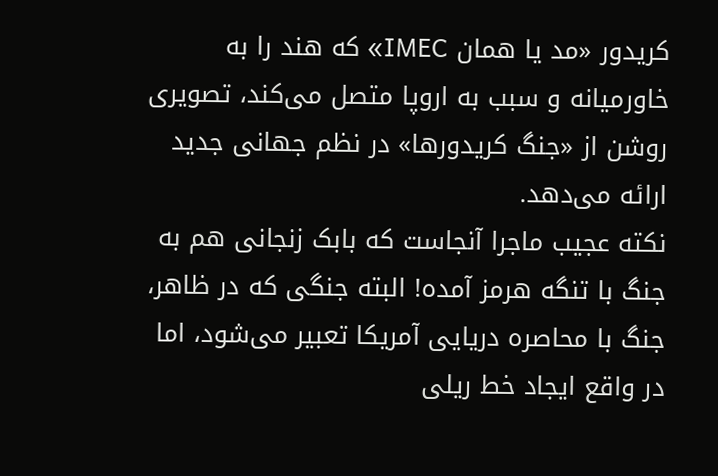کریدور «مد یا همان IMEC» که هند را به خاورمیانه و سبب به اروپا متصل می‌کند، تصویری روشن از «جنگ کریدورها» در نظم جهانی جدید ارائه می‌دهد.
نکته عجیب ماجرا آنجاست که بابک زنجانی هم به جنگ با تنگه هرمز آمده! البته جنگی که در ظاهر، جنگ با محاصره دریایی آمریکا تعبیر می‌شود، اما در واقع ایجاد خط ریلی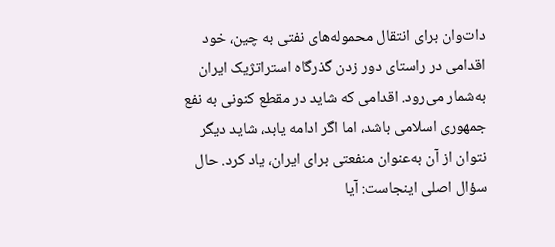دات‌وان برای انتقال محموله‌های نفتی به چین، خود اقدامی در راستای دور زدن گذرگاه استراتژیک ایران به‌شمار می‌رود. اقدامی که شاید در مقطع کنونی به نفع جمهوری اسلامی باشد، اما اگر ادامه یابد، شاید دیگر نتوان از آن به‌عنوان منفعتی برای ایران، یاد کرد. حال سؤال اصلی اینجاست: آیا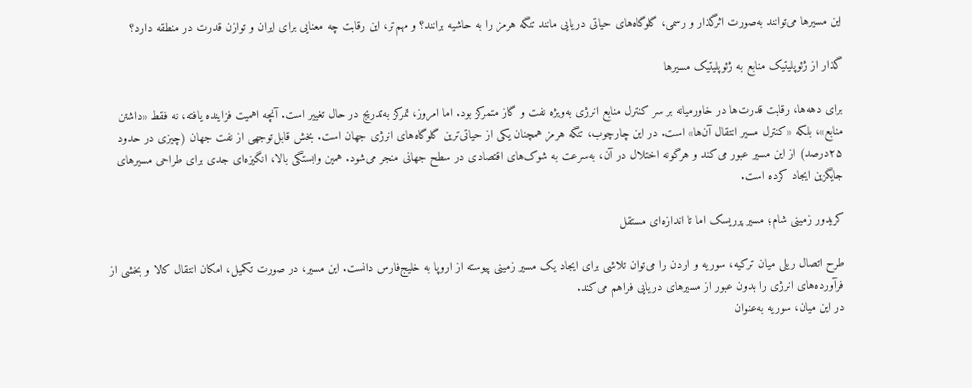این مسیرها می‌توانند به‌صورت اثرگذار و رسمی، گلوگاه‌های حیاتی دریایی مانند تنگه هرمز را به حاشیه برانند؟ و مهم‌تر، این رقابت چه معنایی برای ایران و توازن قدرت در منطقه دارد؟

گذار از ژئوپلیتیک منابع به ژئوپلیتیک مسیرها

برای دهه‌ها، رقابت قدرت‌ها در خاورمیانه بر سر کنترل منابع انرژی به‌ويژه نفت و گاز متمرکز بود. اما امروز، تمرکز به‌تدریج در حال تغییر است. آنچه اهمیت فزاینده یافته، نه فقط «داشتن منابع»، بلکه «کنترل مسیر انتقال آن‌ها» است. در این چارچوب، تنگه هرمز همچنان یکی از حیاتی‌ترین گلوگاه‌های انرژی جهان است. بخش قابل‌توجهی از نفت جهان (چیزی در حدود ۲۵درصد) از این مسیر عبور می‌کند و هرگونه اختلال در آن، به‌سرعت به شوک‌های اقتصادی در سطح جهانی منجر می‌شود. همین وابستگی بالا، انگیزه‌ای جدی برای طراحی مسیرهای جایگزین ایجاد کرده است.

کریدور زمینی شام؛ مسیر پرریسک اما تا اندازه‌ای مستقل‌

طرح اتصال ریلی میان ترکیه، سوریه و اردن را می‌توان تلاشی برای ایجاد یک مسیر زمینی پیوسته از اروپا به خلیج‌فارس دانست. این مسیر، در صورت تکمیل، امکان انتقال کالا و بخشی از فرآورده‌های انرژی را بدون عبور از مسیرهای دریایی فراهم می‌کند.
در این میان، سوریه به‌عنوان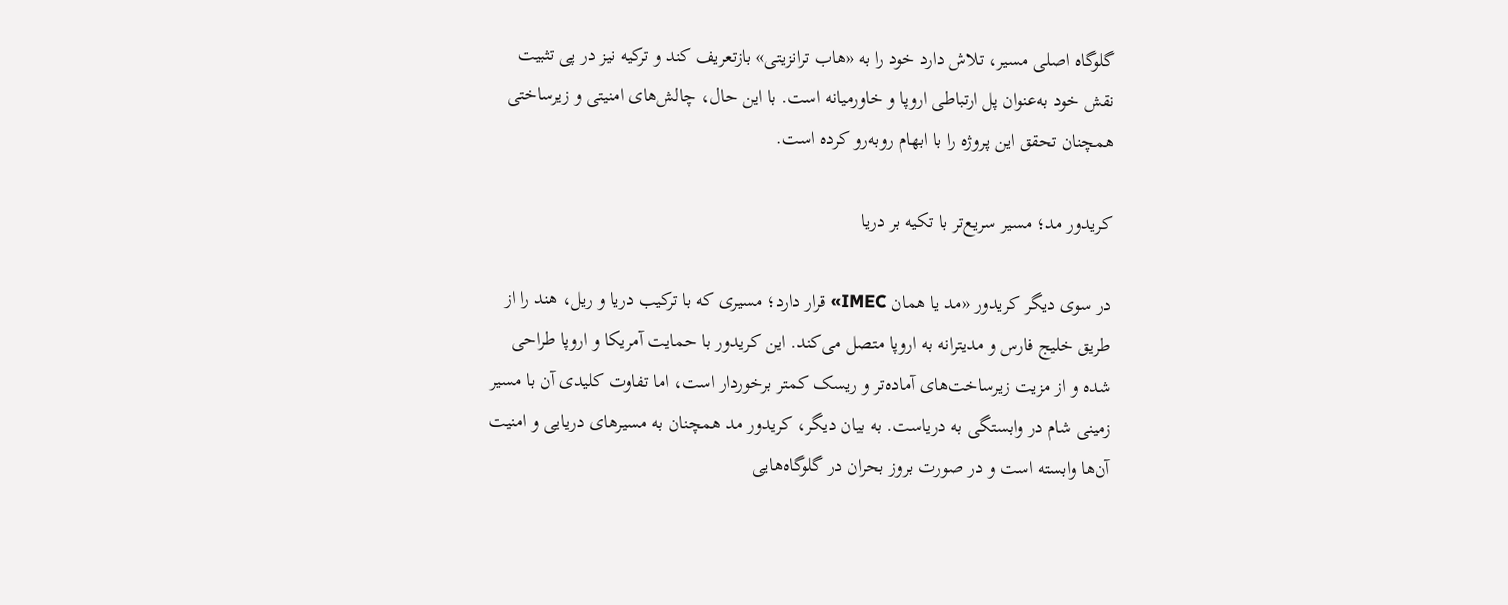گلوگاه اصلی مسیر، تلاش دارد خود را به «هاب ترانزیتی» بازتعریف کند و ترکیه نیز در پی تثبیت نقش خود به‌عنوان پل ارتباطی اروپا و خاورمیانه است. با این حال، چالش‌های امنیتی و زیرساختی همچنان تحقق این پروژه را با ابهام روبه‌رو کرده است.

کریدور مد؛ مسیر سریع‌تر با تکیه بر دریا

در سوی دیگر کریدور «مد یا همان IMEC» قرار دارد؛ مسیری که با ترکیب دریا و ریل، هند را از طریق خلیج فارس و مدیترانه به اروپا متصل می‌کند. این کریدور با حمایت آمریکا و اروپا طراحی شده و از مزیت زیرساخت‌های آماده‌تر و ریسک کمتر برخوردار است، اما تفاوت کلیدی آن با مسیر زمینی شام در وابستگی به دریاست. به بیان دیگر، کریدور مد همچنان به مسیرهای دریایی و امنیت آن‌ها وابسته است و در صورت بروز بحران در گلوگاه‌هایی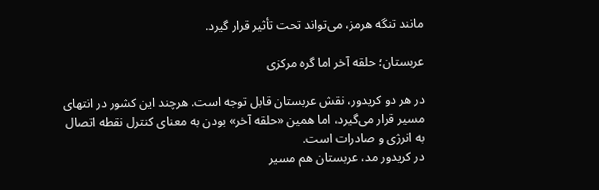مانند تنگه هرمز، می‌تواند تحت تأثیر قرار گیرد.

عربستان؛ حلقه آخر اما گره مرکزی

در هر دو کریدور، نقش عربستان قابل توجه است. هرچند این کشور در انتهای مسیر قرار می‌گیرد، اما همین «حلقه آخر» بودن به معنای کنترل نقطه اتصال به انرژی و صادرات است.
در کریدور مد، عربستان هم مسیر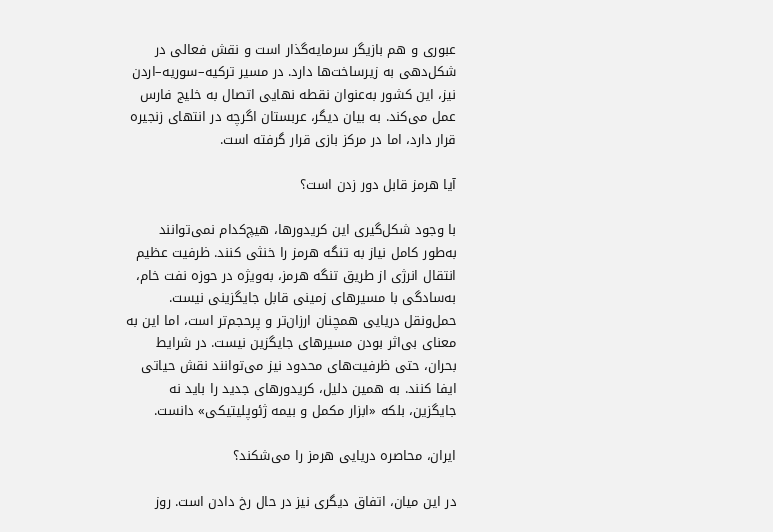عبوری و هم بازیگر سرمایه‌گذار است و نقش فعالی در شکل‌دهی به زیرساخت‌ها دارد. در مسیر ترکیه–سوریه–اردن نیز، این کشور به‌عنوان نقطه نهایی اتصال به خلیج فارس عمل می‌کند. به بیان دیگر، عربستان اگرچه در انتهای زنجیره قرار دارد، اما در مرکز بازی قرار گرفته است.

آیا هرمز قابل دور زدن است؟

با وجود شکل‌گیری این کریدورها، هیچ‌کدام نمی‌توانند به‌طور کامل نیاز به تنگه هرمز را خنثی کنند. ظرفیت عظیم انتقال انرژی از طریق تنگه هرمز، به‌ویژه در حوزه نفت خام، به‌سادگی با مسیرهای زمینی قابل جایگزینی نیست. حمل‌ونقل دریایی همچنان ارزان‌تر و پرحجم‌تر است، اما این به معنای بی‌اثر بودن مسیرهای جایگزین نیست. در شرایط بحران، حتی ظرفیت‌های محدود نیز می‌توانند نقش حیاتی ایفا کنند. به همین دلیل، کریدورهای جدید را باید نه جایگزین، بلکه «ابزار مکمل و بیمه ژئوپلیتیکی» دانست.

ایران، محاصره دریایی هرمز را می‌شکند؟

در این میان، اتفاق دیگری نیز در حال رخ دادن است. روز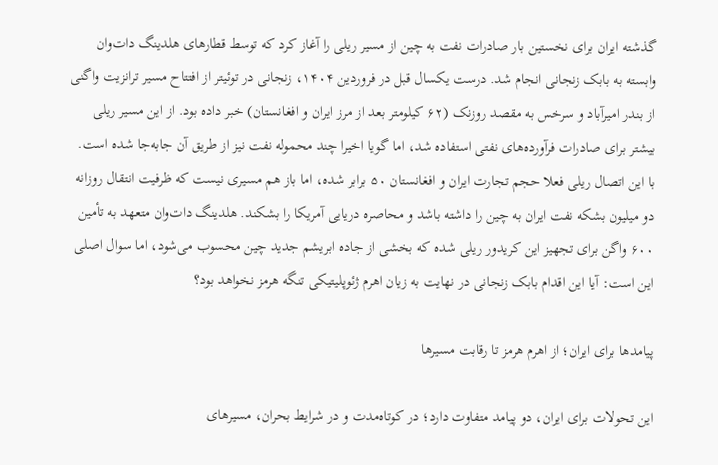گذشته ایران برای نخستین بار صادرات نفت به چین از مسیر ریلی را آغاز کرد که توسط قطارهای هلدینگ دات‌وان وابسته به بابک زنجانی انجام شد. درست یکسال قبل در فروردین ۱۴۰۴، زنجانی در توئیتر از افتتاح مسیر ترانزیت واگنی از بندر امیرآباد و سرخس به مقصد روزنک (۶۲ کیلومتر بعد از مرز ایران و افغانستان) خبر داده بود. از این مسیر ریلی بیشتر برای صادرات فرآورده‌های نفتی استفاده شد، اما گویا اخیرا چند محموله نفت نیز از طریق آن جابه‌جا شده است. با این اتصال ریلی فعلا حجم تجارت ایران و افغانستان ۵۰ برابر شده، اما باز هم مسیری نیست که ظرفیت انتقال روزانه دو میلیون بشکه نفت ایران به چین را داشته باشد و محاصره دریایی آمریکا را بشکند. هلدینگ دات‌وان متعهد به تأمین ۶۰۰ واگن برای تجهیز این کریدور ریلی شده که بخشی از جاده ابریشم جدید چین محسوب می‌شود، اما سوال اصلی این است: آیا این اقدام بابک زنجانی در نهایت به زیان اهرم ژئوپلیتیکی تنگه هرمز نخواهد بود؟

پیامدها برای ایران؛ از اهرم هرمز تا رقابت مسیرها

این تحولات برای ایران، دو پیامد متفاوت دارد؛ در کوتاه‌مدت و در شرایط بحران، مسیرهای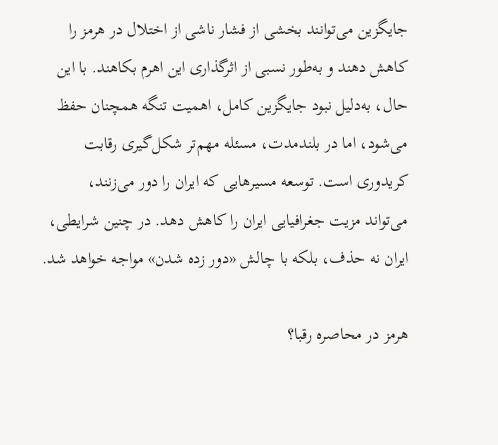جایگزین می‌توانند بخشی از فشار ناشی از اختلال در هرمز را کاهش دهند و به‌طور نسبی از اثرگذاری این اهرم بکاهند. با این حال، به‌دلیل نبود جایگزین کامل، اهمیت تنگه همچنان حفظ می‌شود، اما در بلندمدت، مسئله مهم‌تر شکل‌گیری رقابت کریدوری است. توسعه مسیرهایی که ایران را دور می‌زنند، می‌تواند مزیت جغرافیایی ایران را کاهش دهد. در چنین شرایطی، ایران نه حذف، بلکه با چالش «دور زده شدن» مواجه خواهد شد.

هرمز در محاصره رقبا؟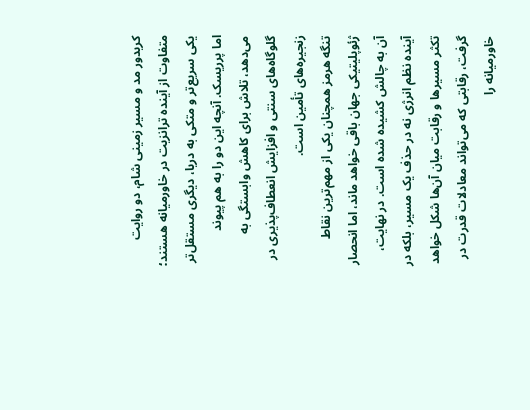کریدور مد و مسیر زمینی شام، دو روایت متفاوت از آینده ترانزیت در خاورمیانه هستند؛ یکی سریع‌تر و متکی به دریا، دیگری مستقل‌تر اما پرریسک. آنچه این دو را به هم پیوند می‌دهد، تلاش برای کاهش وابستگی به گلوگاه‌های سنتی و افزایش انعطاف‌پذیری در زنجیره‌های تأمین است.
تنگه هرمز همچنان یکی از مهم‌ترین نقاط ژئوپلیتیکی جهان باقی خواهد ماند، اما انحصار آن به چالش کشیده شده است. در نهایت، آینده نظم انرژی نه در حذف یک مسیر، بلکه در تکثر مسیرها و رقابت میان آن‌ها شکل خواهد گرفت، رقابتی که می‌تواند معادلات قدرت در خاورمیانه را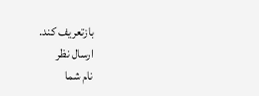بازتعریف کند.
ارسال نظر
نام شما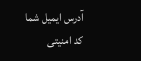آدرس ايميل شما
کد امنيتی